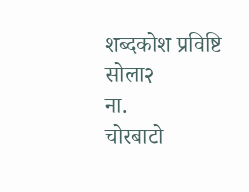शब्दकोश प्रविष्टि
सोला२
ना.
चोरबाटो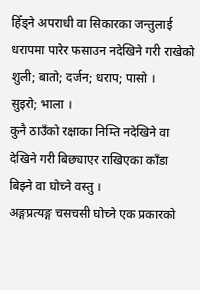हिँड्ने अपराधी वा सिकारका जन्तुलाई धरापमा पारेर फसाउन नदेखिने गरी राखेको शुली; बातो; दर्जन; धराप; पासो ।
सुइरो; भाला ।
कुनै ठाउँको रक्षाका निम्ति नदेखिने वा देखिने गरी बिछ्याएर राखिएका काँडा बिझ्ने वा घोच्ने वस्तु ।
अङ्गप्रत्यङ्ग चसचसी घोच्ने एक प्रकारको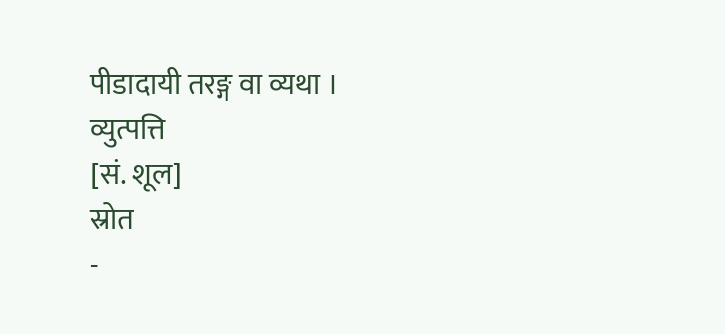पीडादायी तरङ्ग वा व्यथा ।
व्युत्पत्ति
[सं. शूल]
स्रोत
-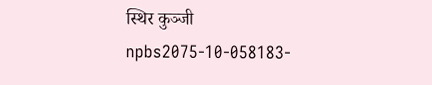स्थिर कुञ्जी
npbs2075-10-058183-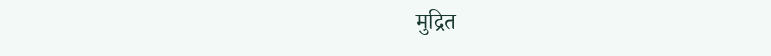मुद्रित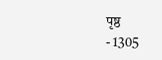पृष्ठ
- 1305